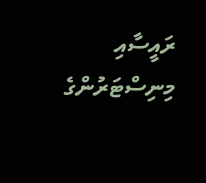ރައީސާއި މިނިސްޓަރުންގެ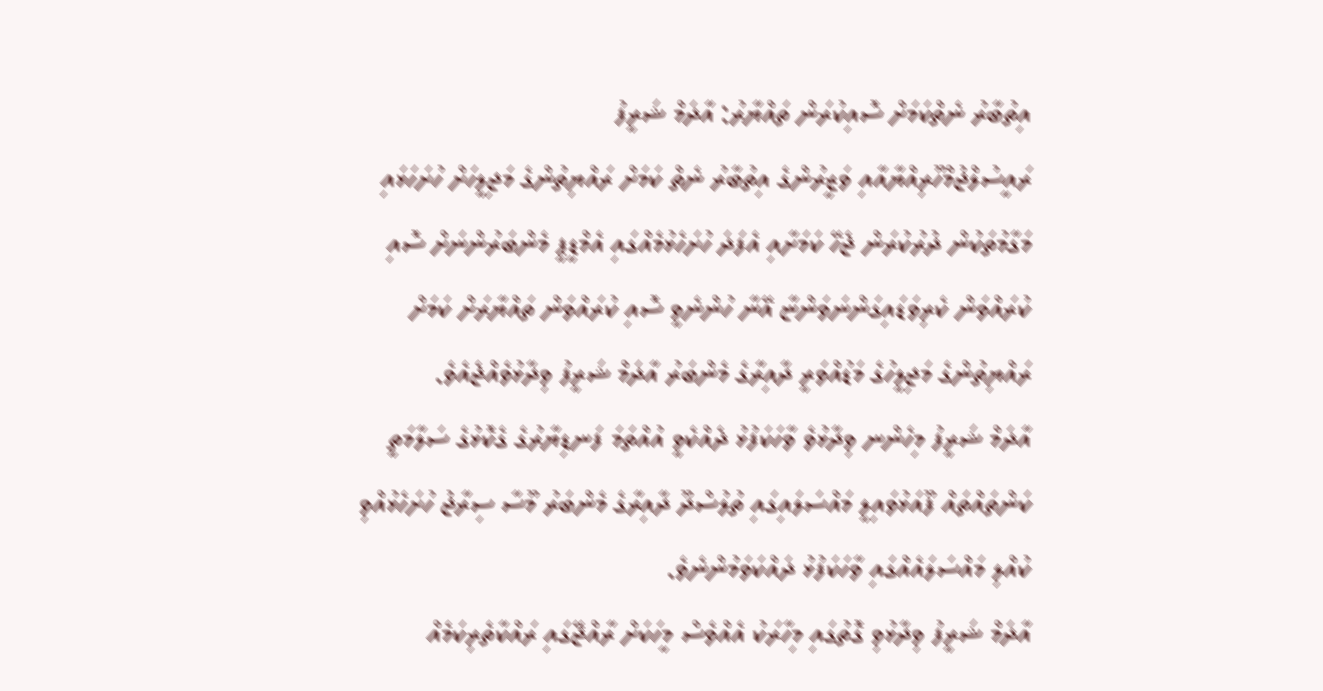އިތުބާރު ނެތްކަމަށް ސޮއިކުރަން ތައްޔާރު: އާދަމް ޝަރީފު
ރައީސުލްޖުމްހޫރިއްޔާއާއި ވަޒީރުންގެ އިތުބާރު ނެތް ކަމަށް ރައްޔިތުންގެ މަޖިލީހަށް ހުށަހަޅައި މަގާމުތަކުން ދުރުކުރަން ޖެހޭ ކަމަށާއި އެފަދަ ހުށަހެޅުމެއްގައި އެމްޑީޕީ މެންބަރުންނަށް ސޮއި ކުރައްވަން ކެރިވަޑައިގަންނަވަންޏާ އޭނާ ހުންނެވީ ސޮއި ކުރައްވަން ތައްޔާރަށް ކަމަށް ރައްޔިތުންގެ މަޖިލީހުގެ މަޑުއްވަރީ ދާއިރާގެ މެންބަރު އާދަމް ޝަރީފު ވިދާޅުވެއްޖެއެވެ.
އާދަމް ޝަރީފު މިހެންނ ވިދާޅުވެ ވާހަކަފުޅު ދެއްކެވީ އުއްތަމަ ފަނޑިޔާރުގެ ގެކޮޅުގެ ސަލާމަތީ ކަންތައްތައް ފޫއަޅުވައިލީ މައްސަލައިގައި ތުލުސްދޫ ދާއިރާގެ މެންބަރު މޫސާ ސިރާޖު ހުށަހެޅުއްވި ކުއްލި މައްސަލައެއްގައި ވާހަކަފުޅު ދައްކަވަމުންނެވެ.
އާދަމް ޝަރީފު ވިދާޅުވި ގޮތުގައި މިހާރަކު އެއްވެސް މީހަކަށް ރާއްޖޭގައި ރައްކާތެރިކަމެއް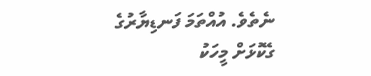ނެތެވެ. އުއްތަމަ ފަނޑިޔާރުގެ ގެކޮޅަށް މީހަކު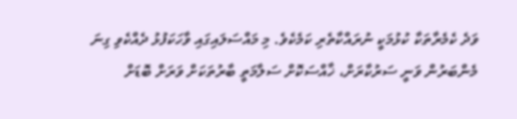ވަދެ ކެމެރާތަކާ ކުޅުމަކީ ނުރައްކާތެރި ކަމެކެވެ. މި މައްސަލައިގައި ވާހަކަފުޅު ދެއްކެވި ގިނަ މެންބަރުން ވަނީ ސަރުކާރަށް، ޚާއްސަކޮށް ސަލާމަތީ ބާރުތަކަށް ވަރަށް ބޮޑަށް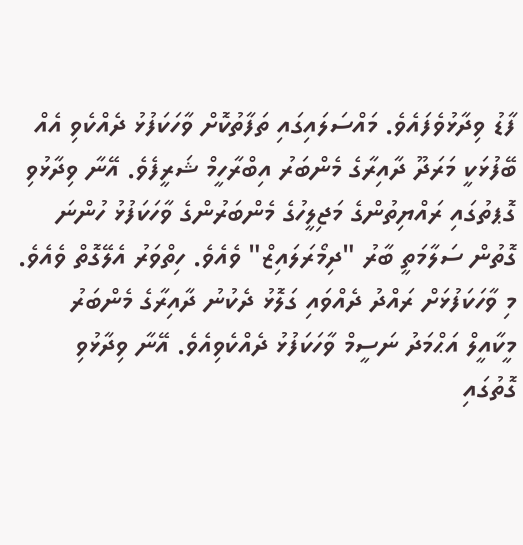ފާޑު ވިދާޅުވެފައެވެ. މައްސަލައިގައި ތަފާތުކޮށް ވާހަކަފުޅު ދެއްކެވި އެއް ބޭފުޅަކީ މަރަދޫ ދާއިރާގެ މެންބަރު އިބްރާހީމް ޝަރީފެވެ. އޭނާ ވިދާޅުވި ގޮޕތުގައި ރައްޔިތުންގެ މަޖިލީހުގެ މެންބަރުންގެ ވާހަކަފުޅު ހުންނަ ގޮތުން ސަލާމަތީ ބާރު "ދިމޯރަލައިޒް" ވެއެވެ. ހިތްވަރު އެލޭގޮތް ވެއެވެ. މި ވާހަކަފުޅަށް ރައްދު ދެއްވައި ގަލޮޅު ދެކުނު ދާއިރާގެ މެންބަރު މީކާއީލް އަޙްމަދު ނަސީމް ވާހަކަފުޅު ދެއްކެވިއެވެ. އޭނާ ވިދާޅުވި ގޮތުގައި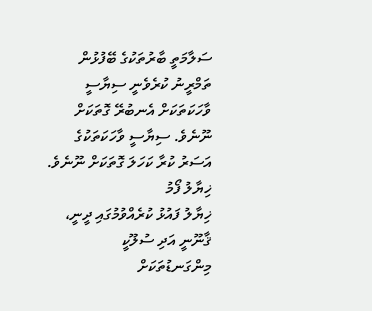ސަލާމަތީ ބާރުތަކުގެ ބޭފުޅުން ތަމްރީނު ކުރެވެނީ ސިޔާސީ ވާހަކަތަކަށް އެނބުރޭ ގޮތަކަށް ނޫނެވެ. ސިޔާސީ ވާހަކަތަކުގެ އަސަރު ކުރާ ކަހަލަ ގޮތަކަށް ނޫނެވެ.
ޚިޔާލު ފޯމު
ޚިޔާލު ފައުޅު ކުރެއްވުމުގައި ދީނީ، ޤާނޫނީ އަދި ސުލޫކީ މިންގަނޑުތަކަށް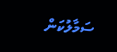ސަމާލުކަން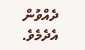ދެއްވުން އެދެމެވެ.